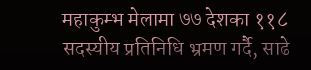महाकुम्भ मेलामा ७७ देशका ११८ सदस्यीय प्रतिनिधि भ्रमण गर्दै, साढे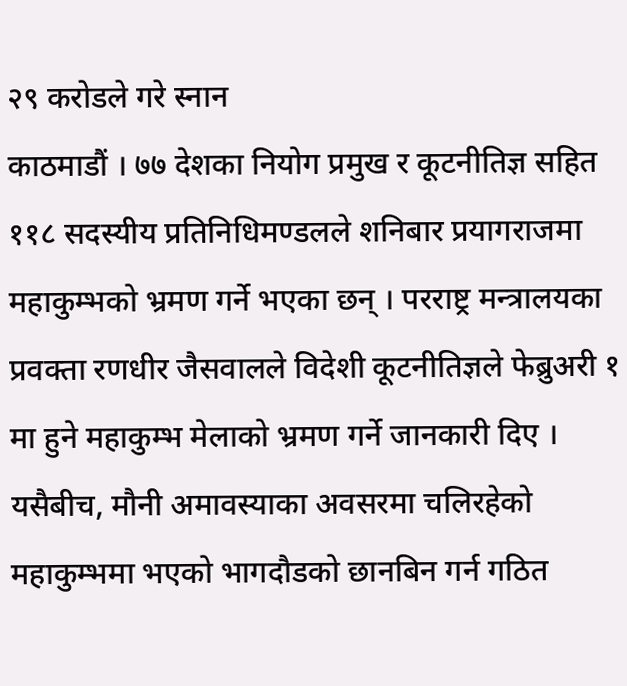२९ करोडले गरे स्नान
काठमाडौं । ७७ देशका नियोग प्रमुख र कूटनीतिज्ञ सहित ११८ सदस्यीय प्रतिनिधिमण्डलले शनिबार प्रयागराजमा महाकुम्भको भ्रमण गर्ने भएका छन् । परराष्ट्र मन्त्रालयका प्रवक्ता रणधीर जैसवालले विदेशी कूटनीतिज्ञले फेब्रुअरी १ मा हुने महाकुम्भ मेलाको भ्रमण गर्ने जानकारी दिए । यसैबीच, मौनी अमावस्याका अवसरमा चलिरहेको महाकुम्भमा भएको भागदौडको छानबिन गर्न गठित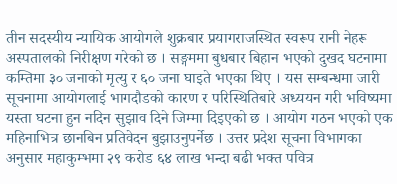तीन सदस्यीय न्यायिक आयोगले शुक्रबार प्रयागराजस्थित स्वरूप रानी नेहरू अस्पतालको निरीक्षण गरेको छ । सङ्गममा बुधबार बिहान भएको दुखद घटनामा कम्तिमा ३० जनाको मृत्यु र ६० जना घाइते भएका थिए । यस सम्बन्धमा जारी सूचनामा आयोगलाई भागदौडको कारण र परिस्थितिबारे अध्ययन गरी भविष्यमा यस्ता घटना हुन नदिन सुझाव दिने जिम्मा दिइएको छ । आयोग गठन भएको एक महिनाभित्र छानबिन प्रतिवेदन बुझाउनुपर्नेछ । उत्तर प्रदेश सूचना विभागका अनुसार महाकुम्भमा २९ करोड ६४ लाख भन्दा बढी भक्त पवित्र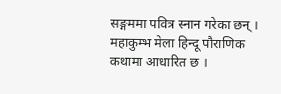सङ्गममा पवित्र स्नान गरेका छन् । महाकुम्भ मेला हिन्दू पौराणिक कथामा आधारित छ ।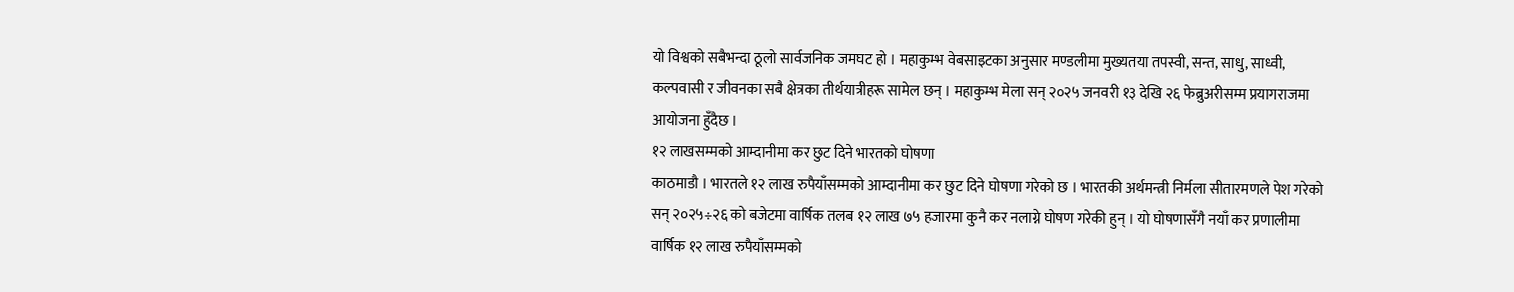यो विश्वको सबैभन्दा ठूलो सार्वजनिक जमघट हो । महाकुम्भ वेबसाइटका अनुसार मण्डलीमा मुख्यतया तपस्वी, सन्त, साधु, साध्वी, कल्पवासी र जीवनका सबै क्षेत्रका तीर्थयात्रीहरू सामेल छन् । महाकुम्भ मेला सन् २०२५ जनवरी १३ देखि २६ फेब्रुअरीसम्म प्रयागराजमा आयोजना हुँदैछ ।
१२ लाखसम्मको आम्दानीमा कर छुट दिने भारतको घोषणा
काठमाडौ । भारतले १२ लाख रुपैयाँसम्मको आम्दानीमा कर छुट दिने घोषणा गरेको छ । भारतकी अर्थमन्त्री निर्मला सीतारमणले पेश गरेको सन् २०२५÷२६ को बजेटमा वार्षिक तलब १२ लाख ७५ हजारमा कुनै कर नलाग्ने घोषण गरेकी हुन् । यो घोषणासँगै नयाँ कर प्रणालीमा वार्षिक १२ लाख रुपैयाँसम्मको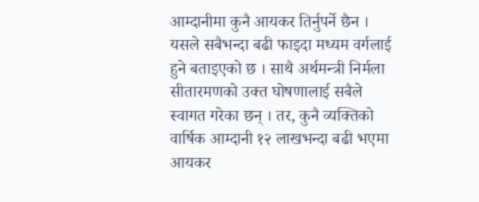आम्दानीमा कुनै आयकर तिर्नुपर्ने छैन । यसले सबैभन्दा बढी फाइदा मध्यम वर्गलाई हुने बताइएको छ । साथै अर्थमन्त्री निर्मला सीतारमणको उक्त घोषणालाई सबैले स्वागत गरेका छन् । तर, कुनै व्यक्तिको वार्षिक आम्दानी १२ लाखभन्दा बढी भएमा आयकर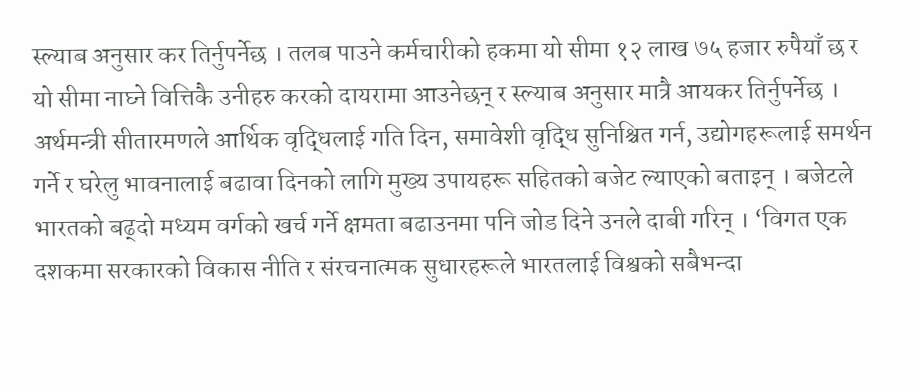स्ल्याब अनुसार कर तिर्नुपर्नेछ । तलब पाउने कर्मचारीको हकमा यो सीमा १२ लाख ७५ हजार रुपैयाँ छ र यो सीमा नाघ्ने वित्तिकै उनीहरु करको दायरामा आउनेछन् र स्ल्याब अनुसार मात्रै आयकर तिर्नुपर्नेछ । अर्थमन्त्री सीतारमणले आर्थिक वृद्धिलाई गति दिन, समावेशी वृद्धि सुनिश्चित गर्न, उद्योगहरूलाई समर्थन गर्ने र घरेलु भावनालाई बढावा दिनको लागि मुख्य उपायहरू सहितको बजेट ल्याएको बताइन् । बजेटले भारतको बढ्दो मध्यम वर्गको खर्च गर्ने क्षमता बढाउनमा पनि जोड दिने उनले दाबी गरिन् । ‘विगत एक दशकमा सरकारको विकास नीति र संरचनात्मक सुधारहरूले भारतलाई विश्वको सबैभन्दा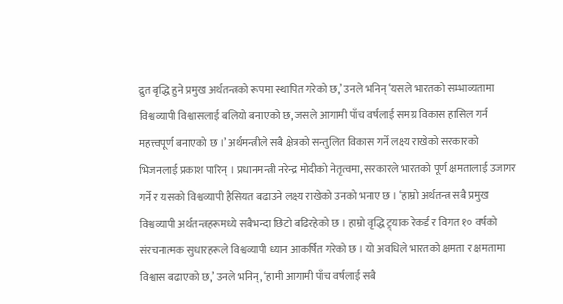द्रुत बृद्धि हुने प्रमुख अर्थतन्त्रको रूपमा स्थापित गरेको छ,’ उनले भनिन् ‘यसले भारतको सम्भाव्यतामा विश्वव्यापी विश्वासलाई बलियो बनाएको छ, जसले आगामी पाँच वर्षलाई समग्र विकास हासिल गर्न महत्त्वपूर्ण बनाएको छ ।’ अर्थमन्त्रीले सबै क्षेत्रको सन्तुलित विकास गर्ने लक्ष्य राखेको सरकारको भिजनलाई प्रकाश पारिन् । प्रधानमन्त्री नरेन्द्र मोदीको नेतृत्वमा, सरकारले भारतको पूर्ण क्षमतालाई उजागर गर्ने र यसको विश्वव्यापी हैसियत बढाउने लक्ष्य राखेको उनको भनाए छ । ‘हाम्रो अर्थतन्त्र सबै प्रमुख विश्वव्यापी अर्थतन्त्रहरूमध्ये सबैभन्दा छिटो बढिरहेको छ । हाम्रो वृद्धि ट्र्याक रेकर्ड र विगत १० वर्षको संरचनात्मक सुधारहरूले विश्वव्यापी ध्यान आकर्षित गरेको छ । यो अवधिले भारतको क्षमता र क्षमतामा विश्वास बढाएको छ,’ उनले भनिन्, ‘हामी आगामी पाँच वर्षलाई सबै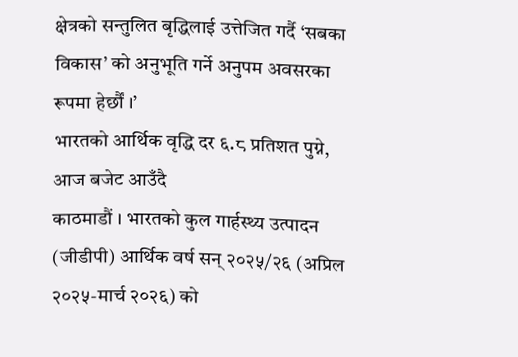क्षेत्रको सन्तुलित बृद्धिलाई उत्तेजित गर्दै ‘सबका विकास’ को अनुभूति गर्ने अनुपम अवसरका रूपमा हेर्छौं ।’
भारतको आर्थिक वृद्धि दर ६.८ प्रतिशत पुग्ने, आज बजेट आउँदै
काठमाडौं । भारतको कुल गार्हस्थ्य उत्पादन (जीडीपी) आर्थिक वर्ष सन् २०२५/२६ (अप्रिल २०२५-मार्च २०२६) को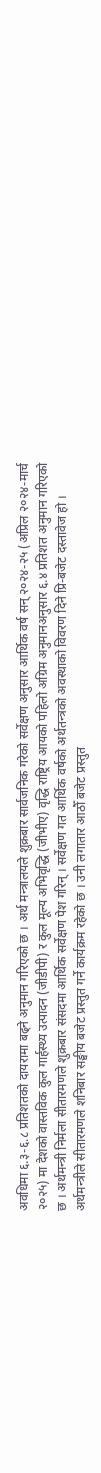अवधिमा ६.३-६.८ प्रतिशतको दायरामा बढ्ने अनुमान गरिएको छ । अर्थ मन्त्रालयले शुक्रबार सार्वजनिक गरेको सर्वेक्षण अनुसार आर्थिक वर्ष सन् २०२४-२५ (अप्रिल २०२४-मार्च २०२५) मा देशको वास्तविक कुल गार्हस्थ्य उत्पादन (जीडीपी) र कुल मूल्य अभिवृद्धि (जीभीए) वृद्धि राष्ट्रिय आयको पहिलो अग्रिम अनुमानअनुसार ६.४ प्रतिशत अनुमान गरिएको छ । अर्थमन्त्री निर्मला सीतारमणले शुक्रबार संसदमा आर्थिक सर्वेक्षण पेश गरिन् । सर्वेक्षण गत आर्थिक वर्षको अर्थतन्त्रको अवस्थाको विवरण दिने प्रि-बजेट दस्तावेज हो । अर्थमन्त्रीले सीतारमणले शनिबार सङ्घीय बजेट प्रस्तुत गर्ने कार्यक्रम रहेको छ । उनी लगातार आठौँ बजेट प्रस्तुत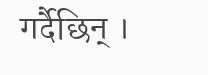गर्दैछिन् ।